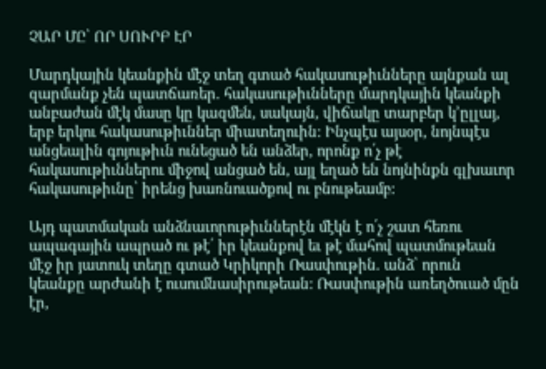ՉԱՐ ՄԸ՝ ՈՐ ՍՈՒՐԲ ԷՐ

Մարդկային կեանքին մէջ տեղ գտած հակասութիւնները այնքան ալ զարմանք չեն պատճառեր. հակասութիւնները մարդկային կեանքի անբաժան մէկ մասը կը կազմեն, սակայն, վիճակը տարբեր կ՚ըլլայ, երբ երկու հակասութիւններ միատեղուին: Ինչպէս այսօր, նոյնպէս անցեալին գոյութիւն ունեցած են անձեր, որոնք ո՛չ թէ հակասութիւններու միջով անցած են, այլ եղած են նոյնինքն գլխաւոր հակասութիւնը՝ իրենց խառնուածքով ու բնութեամբ:

Այդ պատմական անձնաւորութիւններէն մէկն է ո՛չ շատ հեռու ապագային ապրած ու թէ՛ իր կեանքով եւ թէ մահով պատմութեան մէջ իր յատուկ տեղը գտած Կրիկորի Ռասփութին. անձ՝ որուն կեանքը արժանի է ուսումնասիրութեան: Ռասփութին առեղծուած մըն էր,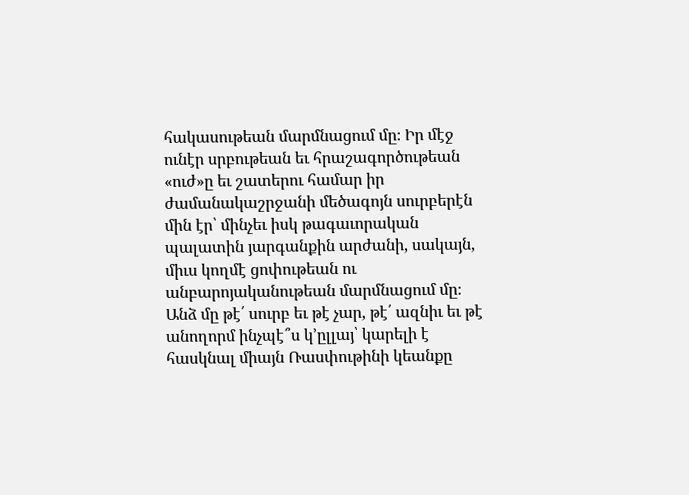հակասութեան մարմնացում մը։ Իր մէջ ունէր սրբութեան եւ հրաշագործութեան «ուժ»ը եւ շատերու համար իր ժամանակաշրջանի մեծագոյն սուրբերէն մին էր՝ մինչեւ իսկ թագաւորական պալատին յարգանքին արժանի, սակայն, միւս կողմէ ցոփութեան ու անբարոյականութեան մարմնացում մը։ Անձ մը թէ՛ սուրբ եւ թէ չար, թէ՛ ազնիւ եւ թէ անողորմ ինչպէ՞ս կ՚ըլլայ՝ կարելի է հասկնալ միայն Ռասփութինի կեանքը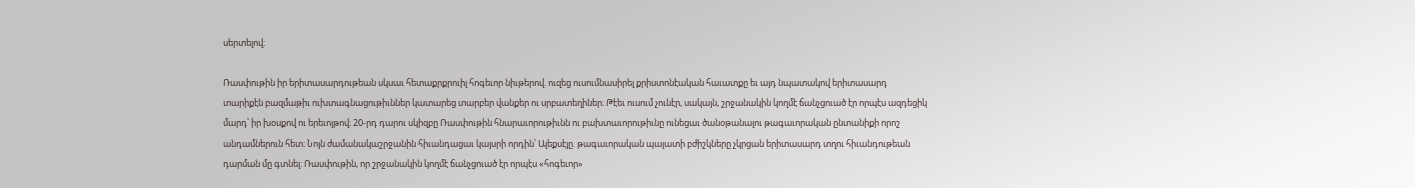սերտելով:

Ռասփութին իր երիտասարդութեան սկսաւ հետաքրքրուիլ հոգեւոր նիւթերով. ուզեց ուսումնասիրել քրիստոնէական հաւատքը եւ այդ նպատակով երիտասարդ տարիքէն բազմաթիւ ուխտագնացութիւններ կատարեց տարբեր վանքեր ու սրբատեղիներ։ Թէեւ ուսում չունէր, սակայն, շրջանակին կողմէ ճանչցուած էր որպէս ազդեցիկ մարդ՝ իր խօսքով ու երեւոյթով։ 20-րդ դարու սկիզբը Ռասփութին հնարաւորութիւնն ու բախտաւորութիւնը ունեցաւ ծանօթանալու թագաւորական ընտանիքի որոշ անդամներուն հետ։ Նոյն ժամանակաշրջանին հիւանդացաւ կայսրի որդին՝ Ալեքսէյը. թագաւորական պալատի բժիշկները չկրցան երիտասարդ տղու հիւանդութեան դարման մը գտնել: Ռասփութին, որ շրջանակին կողմէ ճանչցուած էր որպէս «հոգեւոր»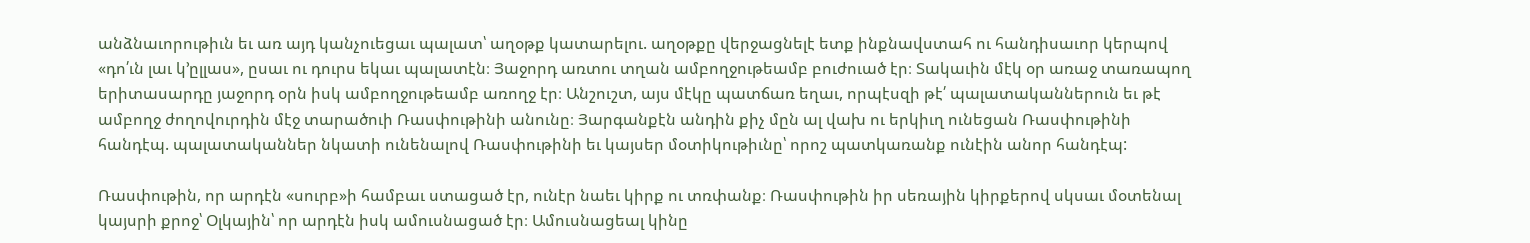անձնաւորութիւն եւ առ այդ կանչուեցաւ պալատ՝ աղօթք կատարելու. աղօթքը վերջացնելէ ետք ինքնավստահ ու հանդիսաւոր կերպով «դո՛ւն լաւ կ՚ըլլաս», ըսաւ ու դուրս եկաւ պալատէն։ Յաջորդ առտու տղան ամբողջութեամբ բուժուած էր։ Տակաւին մէկ օր առաջ տառապող երիտասարդը յաջորդ օրն իսկ ամբողջութեամբ առողջ էր։ Անշուշտ, այս մէկը պատճառ եղաւ, որպէսզի թէ՛ պալատականներուն եւ թէ ամբողջ ժողովուրդին մէջ տարածուի Ռասփութինի անունը։ Յարգանքէն անդին քիչ մըն ալ վախ ու երկիւղ ունեցան Ռասփութինի հանդէպ. պալատականներ նկատի ունենալով Ռասփութինի եւ կայսեր մօտիկութիւնը՝ որոշ պատկառանք ունէին անոր հանդէպ:

Ռասփութին, որ արդէն «սուրբ»ի համբաւ ստացած էր, ունէր նաեւ կիրք ու տռփանք։ Ռասփութին իր սեռային կիրքերով սկսաւ մօտենալ կայսրի քրոջ՝ Օլկային՝ որ արդէն իսկ ամուսնացած էր։ Ամուսնացեալ կինը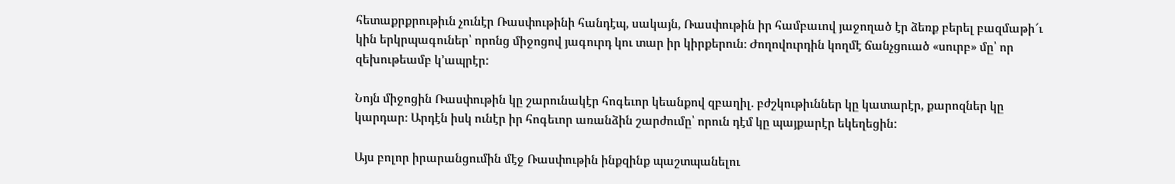հետաքրքրութիւն չունէր Ռասփութինի հանդէպ, սակայն, Ռասփութին իր համբաւով յաջողած էր ձեռք բերել բազմաթի՜ւ կին երկրպագուներ՝ որոնց միջոցով յագուրդ կու տար իր կիրքերուն։ Ժողովուրդին կողմէ ճանչցուած «սուրբ» մը՝ որ զեխութեամբ կ՚ապրէր:

Նոյն միջոցին Ռասփութին կը շարունակէր հոգեւոր կեանքով զբաղիլ. բժշկութիւններ կը կատարէր, քարոզներ կը կարդար։ Արդէն իսկ ունէր իր հոգեւոր առանձին շարժումը՝ որուն դէմ կը պայքարէր եկեղեցին:

Այս բոլոր իրարանցումին մէջ Ռասփութին ինքզինք պաշտպանելու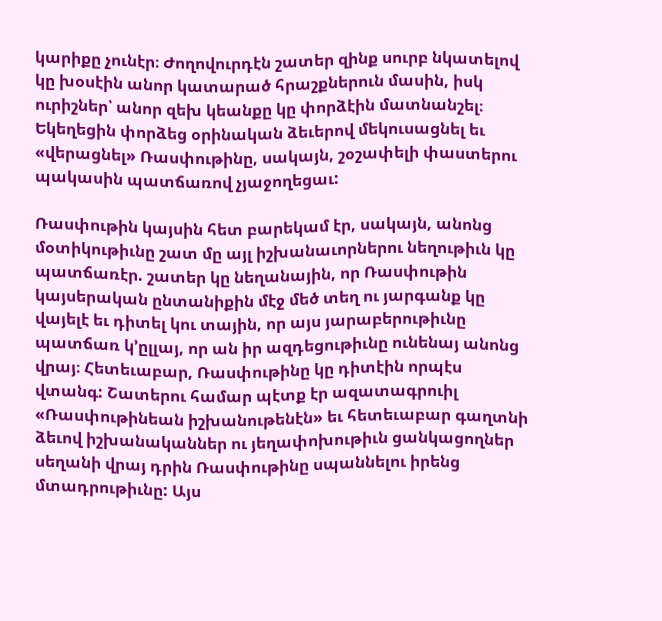կարիքը չունէր։ Ժողովուրդէն շատեր զինք սուրբ նկատելով կը խօսէին անոր կատարած հրաշքներուն մասին, իսկ ուրիշներ՝ անոր զեխ կեանքը կը փորձէին մատնանշել։ Եկեղեցին փորձեց օրինական ձեւերով մեկուսացնել եւ «վերացնել» Ռասփութինը, սակայն, շօշափելի փաստերու պակասին պատճառով չյաջողեցաւ:

Ռասփութին կայսին հետ բարեկամ էր, սակայն, անոնց մօտիկութիւնը շատ մը այլ իշխանաւորներու նեղութիւն կը պատճառէր. շատեր կը նեղանային, որ Ռասփութին կայսերական ընտանիքին մէջ մեծ տեղ ու յարգանք կը վայելէ եւ դիտել կու տային, որ այս յարաբերութիւնը պատճառ կ՚ըլլայ, որ ան իր ազդեցութիւնը ունենայ անոնց վրայ։ Հետեւաբար, Ռասփութինը կը դիտէին որպէս վտանգ: Շատերու համար պէտք էր ազատագրուիլ «Ռասփութինեան իշխանութենէն» եւ հետեւաբար գաղտնի ձեւով իշխանականներ ու յեղափոխութիւն ցանկացողներ սեղանի վրայ դրին Ռասփութինը սպաննելու իրենց մտադրութիւնը: Այս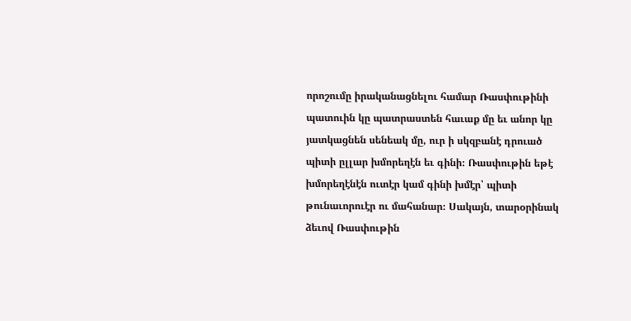որոշումը իրականացնելու համար Ռասփութինի պատուին կը պատրաստեն հաւաք մը եւ անոր կը յատկացնեն սենեակ մը, ուր ի սկզբանէ դրուած պիտի ըլլար խմորեղէն եւ գինի։ Ռասփութին եթէ խմորեղէնէն ուտէր կամ գինի խմէր՝ պիտի թունաւորուէր ու մահանար։ Սակայն, տարօրինակ ձեւով Ռասփութին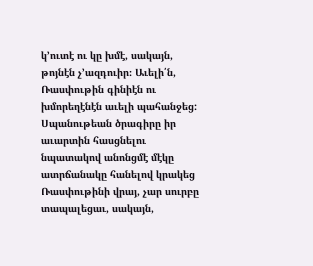կ՚ուտէ ու կը խմէ, սակայն, թոյնէն չ՚ազդուիր։ Աւելի՛ն, Ռասփութին գինիէն ու խմորեղէնէն աւելի պահանջեց: Սպանութեան ծրագիրը իր աւարտին հասցնելու նպատակով անոնցմէ մէկը ատրճանակը հանելով կրակեց Ռասփութինի վրայ, չար սուրբը տապալեցաւ, սակայն,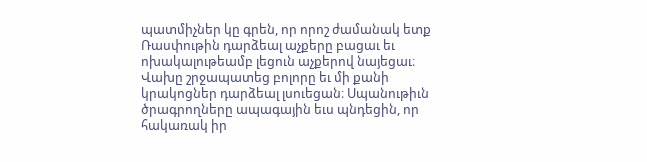պատմիչներ կը գրեն, որ որոշ ժամանակ ետք Ռասփութին դարձեալ աչքերը բացաւ եւ ոխակալութեամբ լեցուն աչքերով նայեցաւ։ Վախը շրջապատեց բոլորը եւ մի քանի կրակոցներ դարձեալ լսուեցան։ Սպանութիւն ծրագրողները ապագային եւս պնդեցին, որ հակառակ իր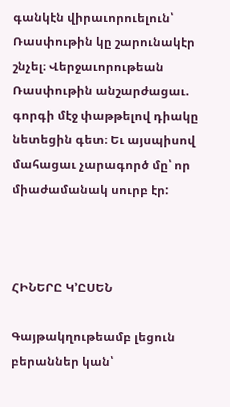գանկէն վիրաւորուելուն՝ Ռասփութին կը շարունակէր շնչել։ Վերջաւորութեան Ռասփութին անշարժացաւ. գորգի մէջ փաթթելով դիակը նետեցին գետ։ Եւ այսպիսով մահացաւ չարագործ մը՝ որ միաժամանակ սուրբ էր:



ՀԻՆԵՐԸ Կ՚ԸՍԵՆ

Գայթակղութեամբ լեցուն բերաններ կան՝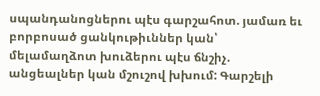սպանդանոցներու պէս գարշահոտ. յամառ եւ բորբոսած ցանկութիւններ կան՝ մելամաղձոտ խուձերու պէս ճնշիչ. անցեալներ կան մշուշով խխում: Գարշելի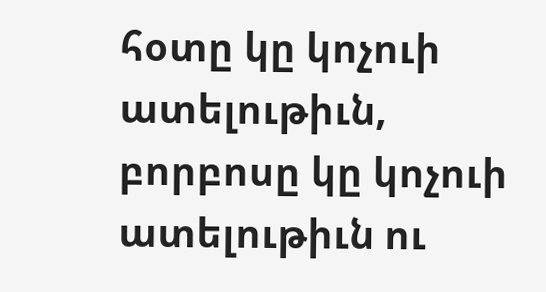հօտը կը կոչուի ատելութիւն, բորբոսը կը կոչուի ատելութիւն ու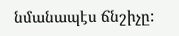նմանապէս ճնշիչը: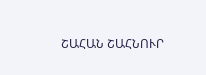ՇԱՀԱՆ ՇԱՀՆՈՒՐ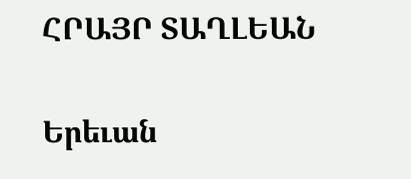ՀՐԱՅՐ ՏԱՂԼԵԱՆ

Երեւան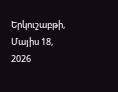Երկուշաբթի, Մայիս 18, 2026